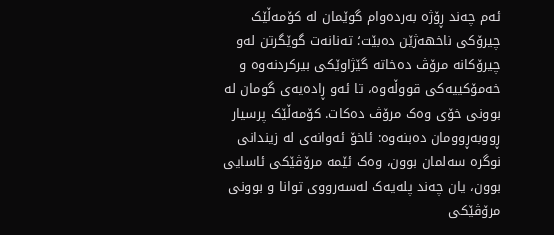ئەم چەند ڕۆژە بەردەوام گوێمان لە کۆمەڵێک چیرۆکی ناخهەژێن دەبێت؛ تەنانەت گوێگرتن لەو چیرۆکانە مرۆڤ دەخاتە گێژاوێکی بیرکردنەوە و خەمۆکییەکی قووڵەوە، تا ئەو ڕادەیەی گومان لە بوونی خۆی وەک مرۆڤ دەکات. کۆمەڵێک پرسیار ڕووبەڕوومان دەبنەوە: ئاخۆ ئەوانەی لە زیندانی نوگرە سەلمان بوون، وەک ئێمە مرۆڤێکی ئاسایی بوون، یان چەند پلەیەک لەسەرووی توانا و بوونی مرۆڤێکی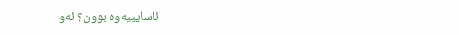ئاسایییەوە بوون؟ ئەو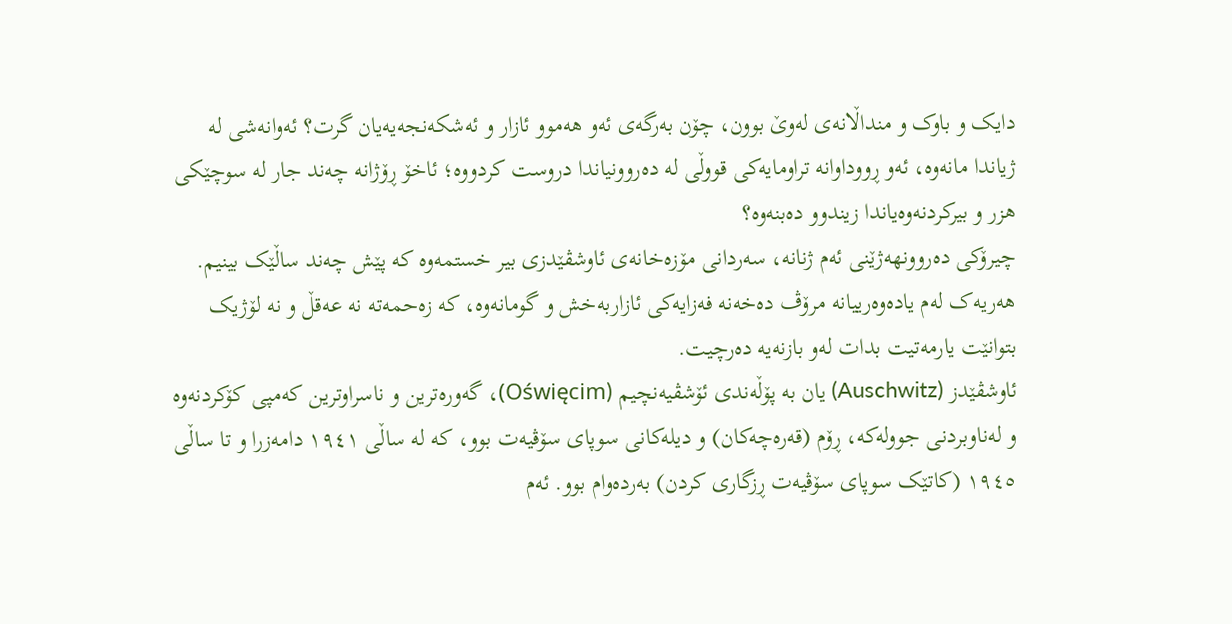دایک و باوک و منداڵانەی لەوێ بوون، چۆن بەرگەی ئەو هەموو ئازار و ئەشکەنجەیەیان گرت؟ ئەوانەشی لە ژیاندا مانەوە، ئەو ڕووداوانە تراومایەکی قووڵی لە دەروونیاندا دروست کردووە؛ ئاخۆ ڕۆژانە چەند جار لە سوچێکی هزر و بیرکردنەوەیاندا زیندوو دەبنەوە؟
چیرۆکی دەروونهەژێنی ئەم ژنانە، سەردانی مۆزەخانەی ئاوشڤێدزی بیر خستمەوە کە پێش چەند ساڵێک بینیم. هەریەک لەم یادەوەرییانە مرۆڤ دەخەنە فەزایەکی ئازاربەخش و گومانەوە، کە زەحمەتە نە عەقڵ و نە لۆژیک بتوانێت یارمەتیت بدات لەو بازنەیە دەرچیت.
ئاوشڤێدز (Auschwitz) یان بە پۆڵەندی ئۆشڤیەنچیم (Oświęcim)، گەورەترین و ناسراوترین کەمپی کۆکردنەوە و لەناوبردنی جوولەکە، ڕۆم (قەرەچەکان) و دیلەکانی سوپای سۆڤیەت بوو، کە لە ساڵی ١٩٤١ دامەزرا و تا ساڵی ١٩٤٥ (کاتێک سوپای سۆڤیەت ڕزگاری کردن) بەردەوام بوو. ئەم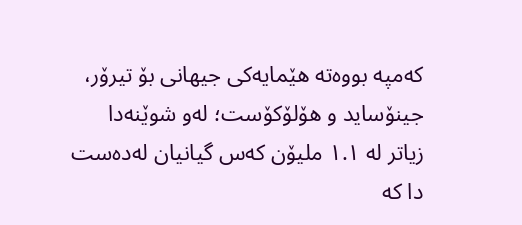کەمپە بووەتە هێمایەکی جیهانی بۆ تیرۆر، جینۆساید و هۆلۆکۆست؛ لەو شوێنەدا زیاتر لە ١.١ ملیۆن کەس گیانیان لەدەست دا کە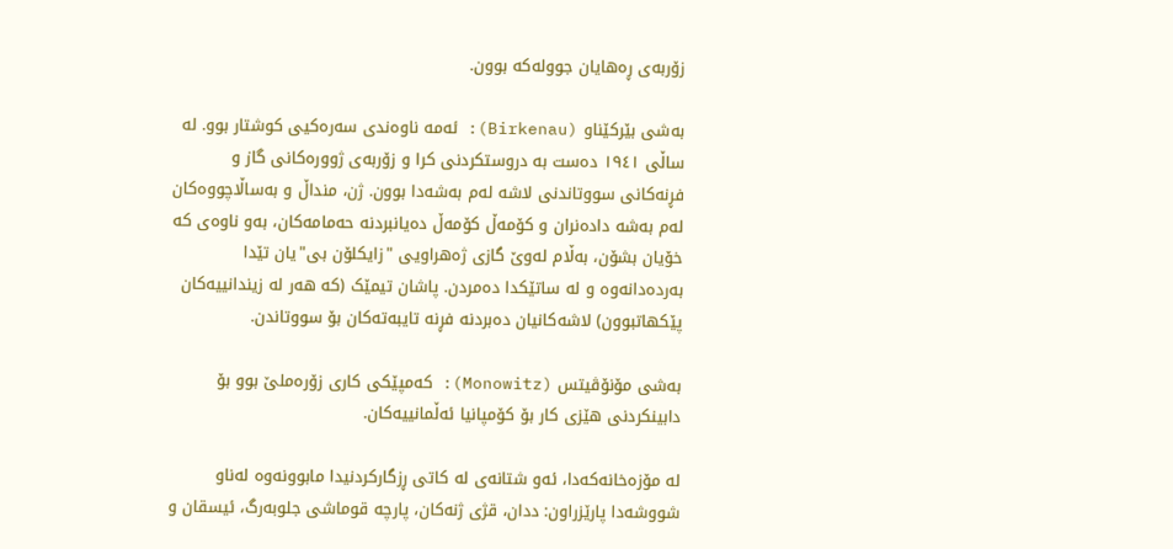زۆربەی ڕەهایان جوولەکە بوون.

بەشی بێرکێناو (Birkenau): ئەمە ناوەندی سەرەکیی کوشتار بوو. لە ساڵی ١٩٤١ دەست بە دروستکردنی کرا و زۆربەی ژوورەکانی گاز و فڕنەکانی سووتاندنی لاشە لەم بەشەدا بوون. ژن، منداڵ و بەساڵاچووەکان لەم بەشە دادەنران و کۆمەڵ کۆمەڵ دەیانبردنە حەمامەکان، بەو ناوەی کە خۆیان بشۆن، بەڵام لەوێ گازی ژەهراویی "زایکلۆن بی"یان تێدا بەردەدانەوە و لە ساتێکدا دەمردن. پاشان تیمێک (کە هەر لە زیندانییەکان پێکهاتبوون) لاشەکانیان دەبردنە فڕنە تایبەتەکان بۆ سووتاندن.

بەشی مۆنۆڤیتس (Monowitz): کەمپێکی کاری زۆرەملێ بوو بۆ دابینکردنی هێزی کار بۆ کۆمپانیا ئەڵمانییەکان.

لە مۆزەخانەکەدا، ئەو شتانەی لە کاتی ڕزگارکردنیدا مابوونەوە لەناو شووشەدا پارێزراون: ددان، قژی ژنەکان، پارچە قوماشی جلوبەرگ، ئیسقان و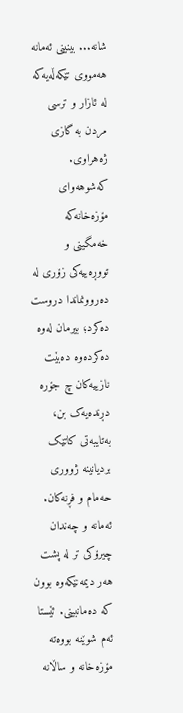شانە... بینینی ئەمانە هەمووی تێکەڵەیەکە لە ئازار و ترسی مردن بە گازی ژەهراوی. کەشوهەوای مۆزەخانەکە خەمگینی و تووڕەییەکی زۆری لە دەروونماندا دروست دەکرد؛ بیرمان لەوە دەکردەوە دەبێت نازییەکان چ جۆرە دڕندەیەک بن، بەتایبەتی کاتێک بردیانینە ژووری حەمام و فڕنەکان. ئەمانە و چەندان چیرۆکی تر لە پشت هەر دیمەنێکەوە بوون کە دەمانبینی. ئێستا ئەم شوێنە بووەتە مۆزەخانە و ساڵانە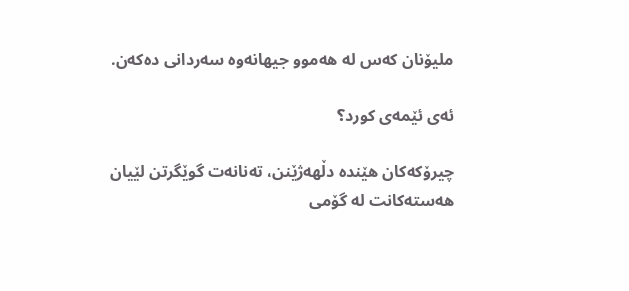ملیۆنان کەس لە هەموو جیهانەوە سەردانی دەکەن.

ئەی ئێمەی کورد؟

چیرۆکەکان هێندە دڵهەژێنن، تەنانەت گوێگرتن لێیان هەستەکانت لە گۆمی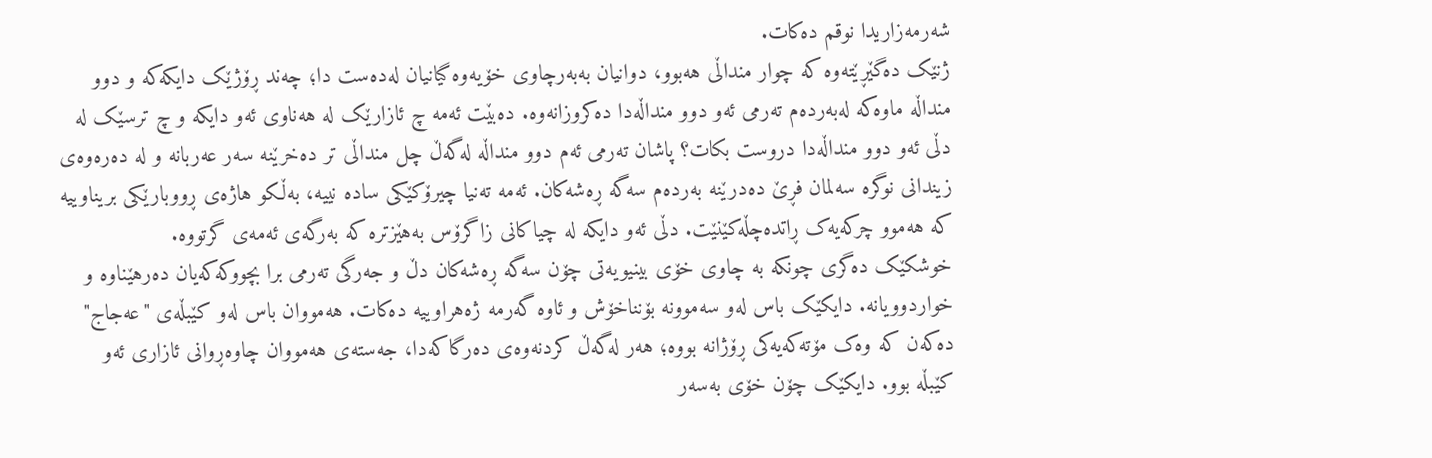شەرمەزاریدا نوقم دەکات.
ژنێک دەگێڕێتەوە کە چوار منداڵی هەبوو، دوانیان بەبەرچاوی خۆیەوە گیانیان لەدەست دا؛ چەند ڕۆژێک دایکەکە و دوو منداڵە ماوەکە لەبەردەم تەرمی ئەو دوو منداڵەدا دەکروزانەوە. دەبێت ئەمە چ ئازارێک لە هەناوی ئەو دایکە و چ ترسێک لە دڵی ئەو دوو منداڵەدا دروست بکات؟ پاشان تەرمی ئەم دوو منداڵە لەگەڵ چل منداڵی تر دەخرێنە سەر عەربانە و لە دەرەوەی زیندانی نوگرە سەلمان فڕێ دەدرێنە بەردەم سەگە ڕەشەکان. ئەمە تەنیا چیرۆکێکی سادە نییە، بەڵکو هاژەی ڕووبارێکی بریناوییە کە هەموو چرکەیەک ڕاتدەچڵەکێنێت. دڵی ئەو دایکە لە چیاکانی زاگرۆس بەهێزترە کە بەرگەی ئەمەی گرتووە.
خوشکێک دەگری چونکە بە چاوی خۆی بینیویەتی چۆن سەگە ڕەشەکان دڵ و جەرگی تەرمی برا بچووکەکەیان دەرهێناوە و خواردوویانە. دایکێک باس لەو سەموونە بۆنناخۆش و ئاوە گەرمە ژەهراوییە دەکات. هەمووان باس لەو کێبڵەی "عەجاج" دەکەن کە وەک مۆتەکەیەکی ڕۆژانە بووە؛ هەر لەگەڵ کردنەوەی دەرگاکەدا، جەستەی هەمووان چاوەڕوانی ئازاری ئەو کێبڵە بوو. دایکێک چۆن خۆی بەسەر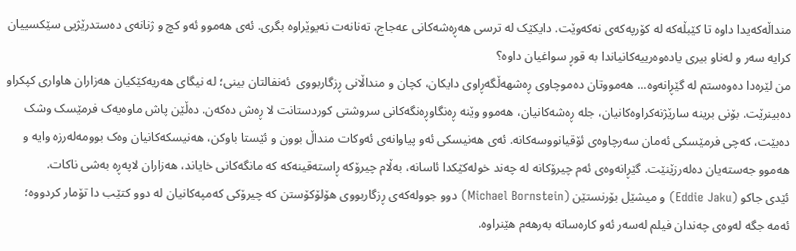منداڵەکەیدا داوە تا کێبڵەکە لە کۆرپەکەی نەکەوێت. دایکێک لە ترسی هەڕەشەکانی عەجاج، تەنانەت نەیوێراوە بگری. ئەی هەموو ئەو کچ و ژنانەی دەستدرێژیی سێکسییان کرایە سەر و لەناو بیری یادەوەرییەکانیاندا بە قوڕ سواغیان داوە؟
من لێرەدا دەوەستم لە گێڕانەوە... هەمووتان دەموچاوی ڕەشهەڵگەڕاوی دایکان، کچان و منداڵانی ڕزگاربووی  ئەنفالتان بینی؛ لە نیگای هەریەکێکیان هەزاران هاواری کپکراو دەبینرێت. بۆنی برینە سارێژنەکراوەکانیان، جلە ڕەشەکانیان، هەموو وێنە ڕەنگاوڕەنگەکانی سروشتی کوردستانت لا ڕەش دەکەن. دەڵێن پاش ماوەیەک فرمێسک وشک دەبێت، کەچی فرمێسکی ئەمان سەرچاوەی ئۆقیانووسەکانە. ئەی هەنیسکی ئەو پیاوانەی ئەوکات منداڵ بوون و ئێستا باوکن، هەنیسکەکانیان وەک بوومەلەرزە وایە و هەموو جەستەیان دەلەرزێنێت. گێڕانەوەی ئەم چیرۆکانە لە چەند خولەکێکدا ئاسانە، بەڵام چیرۆکە ڕاستەقینەکە کە مانگەکانی خایاند، هەزاران لاپەڕە بەشی ناکات.
ئێدی جاکو (Eddie Jaku) و میشێل بۆرنستێن (Michael Bornstein) دوو جوولەکەی ڕزگاربووی هۆلۆکۆستن کە چیرۆکی کەمپەکانیان لە دوو کتێب دا تۆمار کردووە؛ ئەمە جگە لەوەی چەندان فیلم لەسەر ئەو کارەساتە بەرهەم هێنراوە.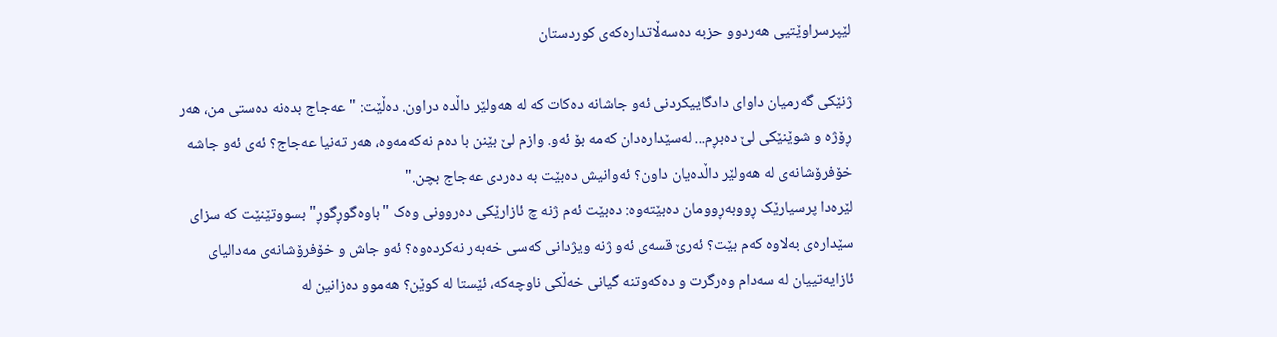لێپرسراوێتیی هەردوو حزبە دەسەڵاتدارەکەی کوردستان

ژنێکی گەرمیان داوای دادگاییکردنی ئەو جاشانە دەکات کە لە هەولێر داڵدە دراون. دەڵێت: "عەجاج بدەنە دەستی من، هەر ڕۆژە و شوێنێکی لێ دەبڕم... لەسێدارەدان کەمە بۆ ئەو. وازم لێ بێنن با دەم نەکەمەوە، هەر تەنیا عەجاج؟ ئەی ئەو جاشە خۆفرۆشانەی لە هەولێر داڵدەیان داون؟ ئەوانیش دەبێت بە دەردی عەجاج بچن."
لێرەدا پرسیارێک ڕووبەڕوومان دەبێتەوە: دەبێت ئەم ژنە چ ئازارێکی دەروونی وەک "باوەگوڕگوڕ" بسووتێنێت کە سزای سێدارەی بەلاوە کەم بێت؟ ئەرێ قسەی ئەو ژنە ویژدانی کەسی خەبەر نەکردەوە؟ ئەو جاش و خۆفرۆشانەی مەدالیای ئازایەتییان لە سەدام وەرگرت و دەکەوتنە گیانی خەڵکی ناوچەکە، ئێستا لە کوێن؟ هەموو دەزانین لە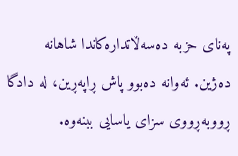پەنای حزبە دەسەڵاتدارەکاندا شاهانە دەژین. ئەوانە دەبوو پاش ڕاپەڕین، لە دادگا ڕووبەڕووی سزای یاسایی ببنەوە.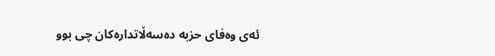ئەی وەفای حزبە دەسەڵاتدارەکان چی بوو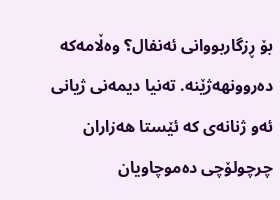بۆ ڕزگاربووانی ئەنفال؟ وەڵامەکە دەروونهەژێنە. تەنیا دیمەنی ژیانی ئەو ژنانەی کە ئێستا هەزاران چرچولۆچی دەموچاویان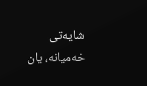شایەتی خەمیانە، یان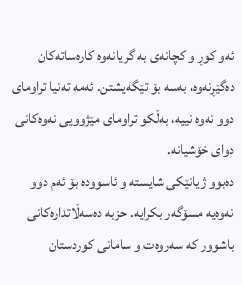ئەو کوڕ و کچانەی بە گریانەوە کارەساتەکان دەگێڕنەوە، بەسە بۆ تێگەیشتن. ئەمە تەنیا تراومای دوو نەوە نییە، بەڵکو تراومای مێژوویی نەوەکانی دوای خۆشیانە.
دەبوو ژیانێکی شایستە و ئاسوودە بۆ ئەم دوو نەوەیە مسۆگەر بکرایە. حزبە دەسەڵاتدارەکانی باشوور کە سەروەت و سامانی کوردستان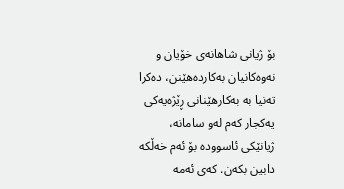بۆ ژیانی شاهانەی خۆیان و نەوەکانیان بەکاردەهێنن، دەکرا تەنیا بە بەکارهێنانی ڕێژەیەکی یەکجار کەم لەو سامانە، ژیانێکی ئاسوودە بۆ ئەم خەڵکە دابین بکەن. کەی ئەمە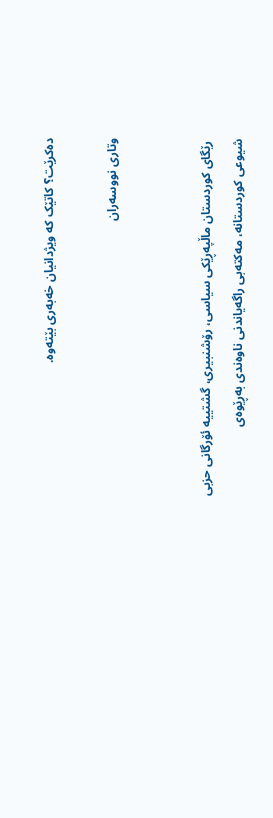دەکرێت؟ کاتێک کە ویژدانیان خەبەری بێتەوە.

وتاری نووسەران


 رێگای كوردستان ماڵپەڕێكی سیاسی، رۆشنبیری، گشتییە ئۆرگانی حزبی شیوعی كوردستانە، مەكتەبی راگەیاندنی ناوەندی بەڕێوەی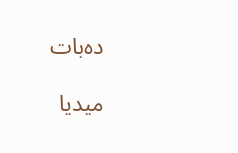دەبات

میدیا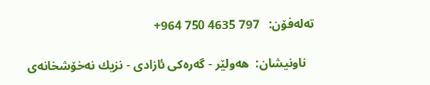تەلەفۆن:   797 4635 750 964+

   ناونیشان:  هەولێر - گەرەکی ئازادی - نزیك نەخۆشخانەی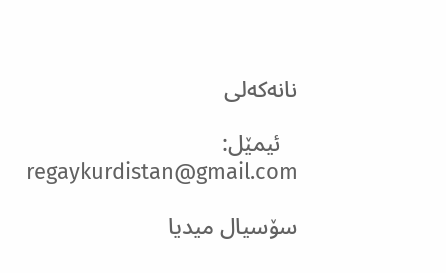نانەکەلی

   ئیمێل:  regaykurdistan@gmail.com

سۆسیال میدیا